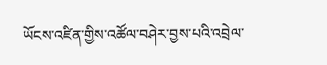ཡོངས་འཛིན་གྱིས་འཚོལ་བཤེར་བྱས་པའི་འབྲེལ་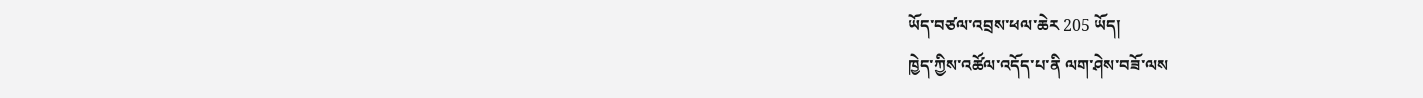ཡོད་བཙལ་འབྲས་ཕལ་ཆེར 205 ཡོད།
ཁྱེད་ཀྱིས་འཚོལ་འདོད་པ་ནི ལག་ཤེས་བཟོ་ལས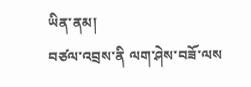ཡིན་ནམ།
བཙལ་འབྲས་ནི ལག་ཤེས་བཟོ་ལས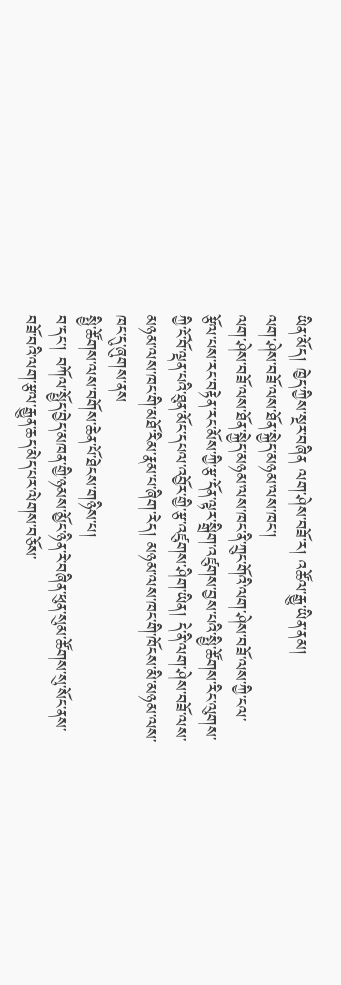ཡིན་མོད། ཁྱེད་ཀྱིས་སྔར་བཞིན ལག་ཤེས་བཟོ་ར། འཚོལ་རྒྱུ་ཡིན་ནམ།
ལག་ཤེས་བཟོ་ལས་ཐོན་སྐྱེད་མཉམ་ལས་ཁང་།
ལག་ཤེས་བཟོ་ལས་ཐོན་སྐྱེད་མཉམ་ལས་ཁང་ནི་ཀྲུང་གོའི་ལག་ཤེས་བཟོ་ལས་ཀྱི་ངལ་རྩོལ་པས་རང་བརྟེན་རང་མོས་ཀྱི་རྩ་དོན་ལྟར་སྒྲིག་འཛུགས་བྱས་པའི་སྤྱི་ཚོགས་རིང་ལུགས་ཀྱི་ངོ་བོ་ལྡན་པའི་ཐུན་མོང་དཔལ་འབྱོར་གྱི་རྩ་འཛུགས་ཤིག་ཡིན། དེ་ནི་ལག་ཤེས་བཟོ་ལས་མཉམ་ལས་ཁང་གི་མཐོ་རིམ་རྣམ་པ་ཞིག་རེད། མཉམ་ལས་ཁང་གི་ཁོངས་མི་མཉམ་ལས་ཁང་དུ་ཞུགས་ནས
སྤྱི་ཚོགས་ལས་བགོས་ཆེན་པོ་ཐེངས་གཉིས་པ།
བ་དང་། བཀོལ་སྤྱོད་བྱེད་མཁན་གྱི་ཉམས་མྱོང་ཉིན་རེ་བཞིན་ཕུན་སུམ་ཚོགས་སུ་སོང་ནས་བཟོ་བའི་ལག་རྩལ་རྒྱུན་ཆད་མེད་པར་ལེགས་བཅོས་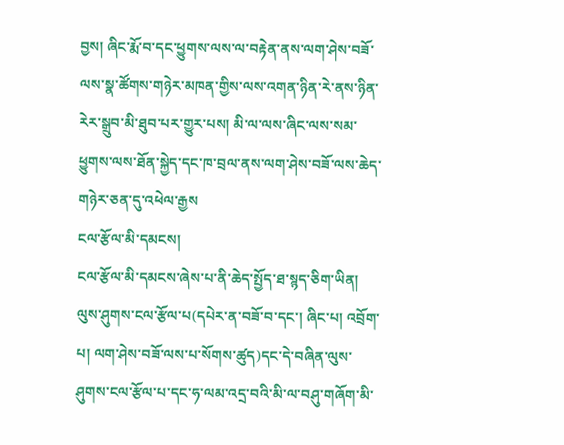བྱས། ཞིང་རྨོ་བ་དང་ཕྱུགས་ལས་ལ་བརྟེན་ནས་ལག་ཤེས་བཟོ་ལས་སྣ་ཚོགས་གཉེར་མཁན་གྱིས་ལས་འགན་ཉིན་རེ་ནས་ཉིན་རེར་སྒྲུབ་མི་ཐུབ་པར་གྱུར་པས། མི་ལ་ལས་ཞིང་ལས་སམ་ཕྱུགས་ལས་ཐོན་སྐྱེད་དང་ཁ་བྲལ་ནས་ལག་ཤེས་བཟོ་ལས་ཆེད་གཉེར་ཅན་དུ་འཕེལ་རྒྱས
ངལ་རྩོལ་མི་དམངས།
ངལ་རྩོལ་མི་དམངས་ཞེས་པ་ནི་ཆེད་སྤྱོད་ཐ་སྙད་ཅིག་ཡིན། ལུས་ཤུགས་ངལ་རྩོལ་པ(དཔེར་ན་བཟོ་བ་དང་། ཞིང་པ། འབྲོག་པ། ལག་ཤེས་བཟོ་ལས་པ་སོགས་ཚུད)དང་དེ་བཞིན་ལུས་ཤུགས་ངལ་རྩོལ་པ་དང་ཧ་ལམ་འདྲ་བའི་མི་ལ་བཤུ་གཞོག་མི་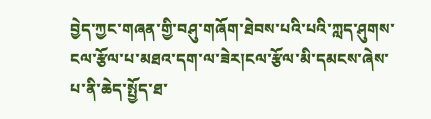བྱེད་ཀྱང་གཞན་གྱི་བཤུ་གཞོག་ཐེབས་པའི་པའི་ཀླད་ཤུགས་ངལ་རྩོལ་པ་མཐའ་དག་ལ་ཟེར།ངལ་རྩོལ་མི་དམངས་ཞེས་པ་ནི་ཆེད་སྤྱོད་ཐ་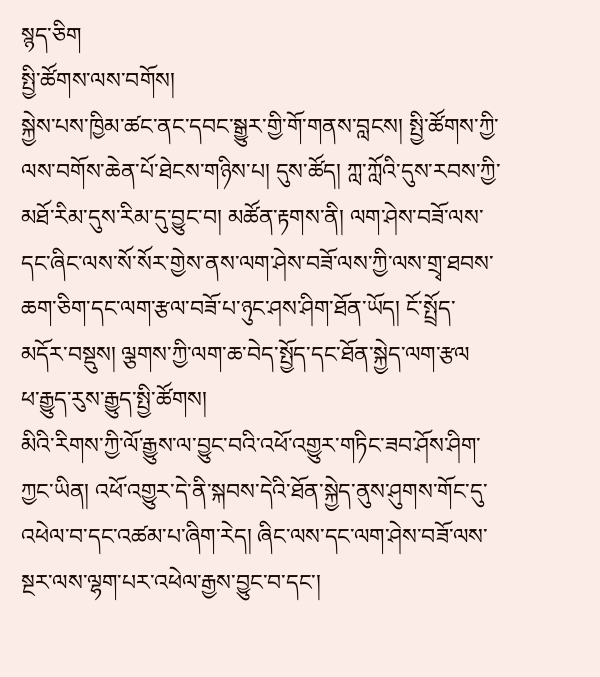སྙད་ཅིག
སྤྱི་ཚོགས་ལས་བགོས།
སྐྱེས་པས་ཁྱིམ་ཚང་ནང་དབང་སྒྱུར་གྱི་གོ་གནས་བླངས། སྤྱི་ཚོགས་ཀྱི་ལས་བགོས་ཆེན་པོ་ཐེངས་གཉིས་པ། དུས་ཚོད། ཀླ་ཀློའི་དུས་རབས་ཀྱི་མཐོ་རིམ་དུས་རིམ་དུ་བྱུང་བ། མཚོན་རྟགས་ནི། ལག་ཤེས་བཟོ་ལས་དང་ཞིང་ལས་སོ་སོར་གྱེས་ནས་ལག་ཤེས་བཟོ་ལས་ཀྱི་ལས་གྲྭ་ཐབས་ཆག་ཅིག་དང་ལག་རྩལ་བཟོ་པ་ཉུང་ཤས་ཤིག་ཐོན་ཡོད། ངོ་སྤྲོད་མདོར་བསྡུས། ལྕགས་ཀྱི་ལག་ཆ་བེད་སྤྱོད་དང་ཐོན་སྐྱེད་ལག་རྩལ
ཕ་རྒྱུད་རུས་རྒྱུད་སྤྱི་ཚོགས།
མིའི་རིགས་ཀྱི་ལོ་རྒྱུས་ལ་བྱུང་བའི་འཕོ་འགྱུར་གཏིང་ཟབ་ཤོས་ཤིག་ཀྱང་ཡིན། འཕོ་འགྱུར་དེ་ནི་སྐབས་དེའི་ཐོན་སྐྱེད་ནུས་ཤུགས་གོང་དུ་འཕེལ་བ་དང་འཚམ་པ་ཞིག་རེད། ཞིང་ལས་དང་ལག་ཤེས་བཟོ་ལས་སྔར་ལས་ལྷག་པར་འཕེལ་རྒྱས་བྱུང་བ་དང་།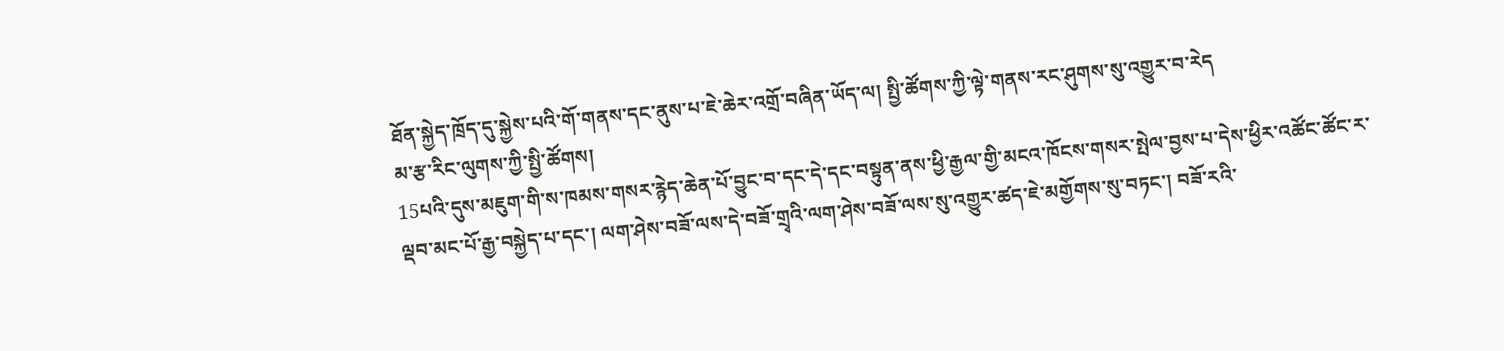ཐོན་སྐྱེད་ཁྲོད་དུ་སྐྱེས་པའི་གོ་གནས་དང་ནུས་པ་ཇེ་ཆེར་འགྲོ་བཞིན་ཡོད་ལ། སྤྱི་ཚོགས་ཀྱི་ལྟེ་གནས་རང་ཤུགས་སུ་འགྱུར་བ་རེད
མ་རྩ་རིང་ལུགས་ཀྱི་སྤྱི་ཚོགས།
15པའི་དུས་མཇུག་གི་ས་ཁམས་གསར་རྙེད་ཆེན་པོ་བྱུང་བ་དང་དེ་དང་བསྟུན་ནས་ཕྱི་རྒྱལ་གྱི་མངའ་ཁོངས་གསར་སྤེལ་བྱས་པ་དེས་ཕྱིར་འཚོང་ཚོང་ར་ལྡབ་མང་པོ་རྒྱ་བསྐྱེད་པ་དང་། ལག་ཤེས་བཟོ་ལས་དེ་བཟོ་གྲྭའི་ལག་ཤེས་བཟོ་ལས་སུ་འགྱུར་ཚད་ཇེ་མགྱོགས་སུ་བཏང་། བཟོ་རའི་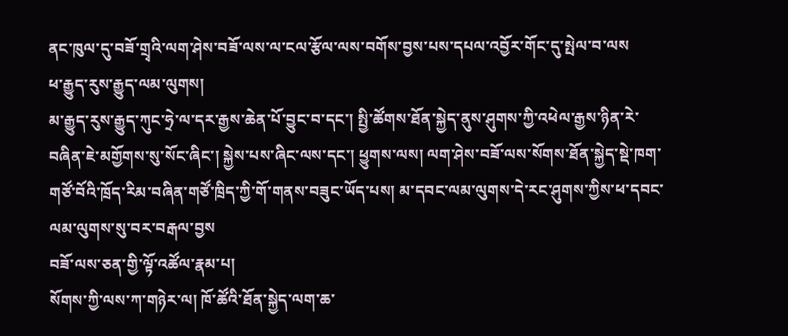ནང་ཁུལ་དུ་བཟོ་གྲྭའི་ལག་ཤེས་བཟོ་ལས་ལ་ངལ་རྩོལ་ལས་བགོས་བྱས་པས་དཔལ་འབྱོར་གོང་དུ་སྤེལ་བ་ལས
ཕ་རྒྱུད་རུས་རྒྱུད་ལམ་ལུགས།
མ་རྒྱུད་རུས་རྒྱུད་ཀུང་ཧྲེ་ལ་དར་རྒྱས་ཆེན་པོ་བྱུང་བ་དང་། སྤྱི་ཚོགས་ཐོན་སྐྱེད་ནུས་ཤུགས་ཀྱི་འཕེལ་རྒྱས་ཉིན་རེ་བཞིན་ཇེ་མགྱོགས་སུ་སོང་ཞིང་། སྐྱེས་པས་ཞིང་ལས་དང་། ཕྱུགས་ལས། ལག་ཤེས་བཟོ་ལས་སོགས་ཐོན་སྐྱེད་སྡེ་ཁག་གཙོ་བོའི་ཁྲོད་རིམ་བཞིན་གཙོ་ཁྲིད་ཀྱི་གོ་གནས་བཟུང་ཡོད་པས། མ་དབང་ལམ་ལུགས་དེ་རང་ཤུགས་ཀྱིས་ཕ་དབང་ལམ་ལུགས་སུ་བར་བརྒལ་བྱས
བཟོ་ལས་ཅན་གྱི་ལྟོ་འཚོལ་རྣམ་པ།
སོགས་ཀྱི་ལས་ཀ་གཉེར་ལ། ཁོ་ཚོའི་ཐོན་སྐྱེད་ལག་ཆ་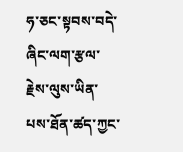ཧ་ཅང་སྟབས་བདེ་ཞིང་ལག་རྩལ་རྗེས་ལུས་ཡིན་པས་ཐོན་ཚད་ཀྱང་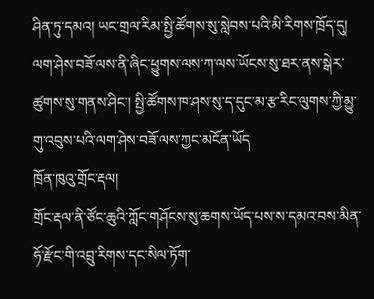ཤིན་ཏུ་དམའ། ཡང་གྲལ་རིམ་སྤྱི་ཚོགས་སུ་སླེབས་པའི་མི་རིགས་ཁྲོད་དུ། ལག་ཤེས་བཟོ་ལས་ནི་ཞིང་ཕྱུགས་ལས་ཀ་ལས་ཡོངས་སུ་ཐར་ནས་སྒེར་ཚུགས་སུ་གནས་ཤིང་། སྤྱི་ཚོགས་ཁ་ཤས་སུ་ད་དུང་མ་རྩ་རིང་ལུགས་ཀྱི་མྱུ་གུ་འབུས་པའི་ལག་ཤེས་བཟོ་ལས་ཀྱང་མངོན་ཡོད
ཁྲོན་ཁུའུ་གྲོང་རྡལ།
གྲོང་རྡལ་ནི་ཙོང་ཆུའི་ཀློང་གཤོངས་སུ་ཆགས་ཡོད་པས་ས་དམའ་བས་མིན་ཧོ་རྫོང་གི་འབྲུ་རིགས་དང་སིལ་ཏོག་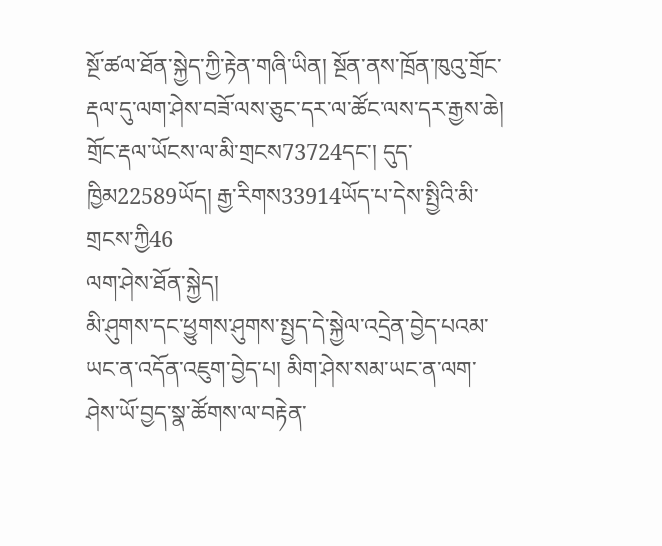སྔོ་ཚལ་ཐོན་སྐྱེད་ཀྱི་རྟེན་གཞི་ཡིན། སྔོན་ནས་ཁྲོན་ཁུའུ་གྲོང་རྡལ་དུ་ལག་ཤེས་བཟོ་ལས་ཅུང་དར་ལ་ཚོང་ལས་དར་རྒྱས་ཆེ། གྲོང་རྡལ་ཡོངས་ལ་མི་གྲངས73724དང་། དུད་ཁྱིམ22589ཡོད། རྒྱ་རིགས33914ཡོད་པ་དེས་སྤྱིའི་མི་གྲངས་ཀྱི46
ལག་ཤེས་ཐོན་སྐྱེད།
མི་ཤུགས་དང་ཕྱུགས་ཤུགས་སྤྱད་དེ་སྐྱེལ་འདྲེན་བྱེད་པའམ་ཡང་ན་འདོན་འཇུག་བྱེད་པ། མིག་ཤེས་སམ་ཡང་ན་ལག་ཤེས་ཡོ་བྱད་སྣ་ཚོགས་ལ་བརྟེན་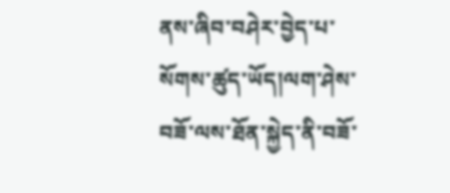ནས་ཞིབ་བཤེར་བྱེད་པ་སོགས་ཚུད་ཡོད།ལག་ཤེས་བཟོ་ལས་ཐོན་སྐྱེད་ནི་བཟོ་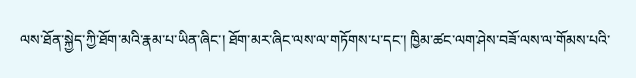ལས་ཐོན་སྐྱེད་ཀྱི་ཐོག་མའི་རྣམ་པ་ཡིན་ཞིང་། ཐོག་མར་ཞིང་ལས་ལ་གཏོགས་པ་དང་། ཁྱིམ་ཚང་ལག་ཤེས་བཟོ་ལས་ལ་གོམས་པའི་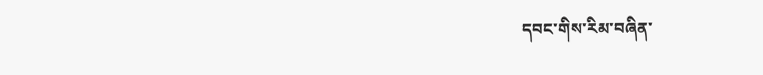དབང་གིས་རིམ་བཞིན་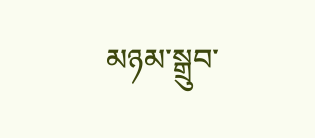མཉམ་སྒྲུབ་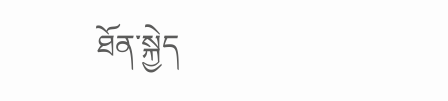ཐོན་སྐྱེད